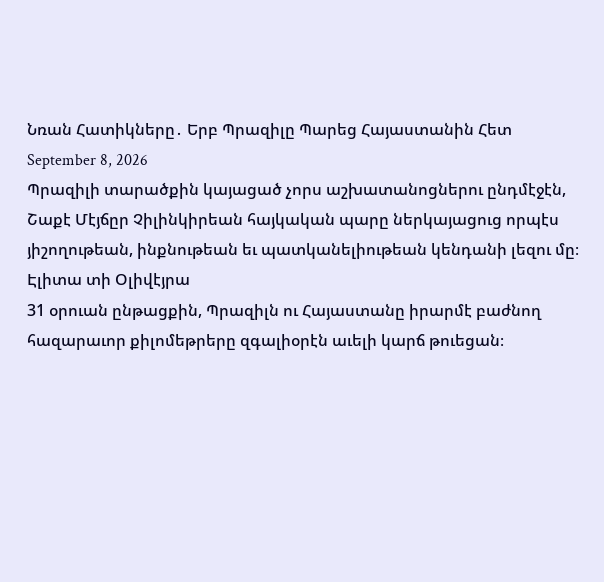Նռան Հատիկները․ Երբ Պրազիլը Պարեց Հայաստանին Հետ
September 8, 2026
Պրազիլի տարածքին կայացած չորս աշխատանոցներու ընդմէջէն, Շաքէ Մէյճըր Չիլինկիրեան հայկական պարը ներկայացուց որպէս յիշողութեան, ինքնութեան եւ պատկանելիութեան կենդանի լեզու մը։
Էլիտա տի Օլիվէյրա
31 օրուան ընթացքին, Պրազիլն ու Հայաստանը իրարմէ բաժնող հազարաւոր քիլոմեթրերը զգալիօրէն աւելի կարճ թուեցան։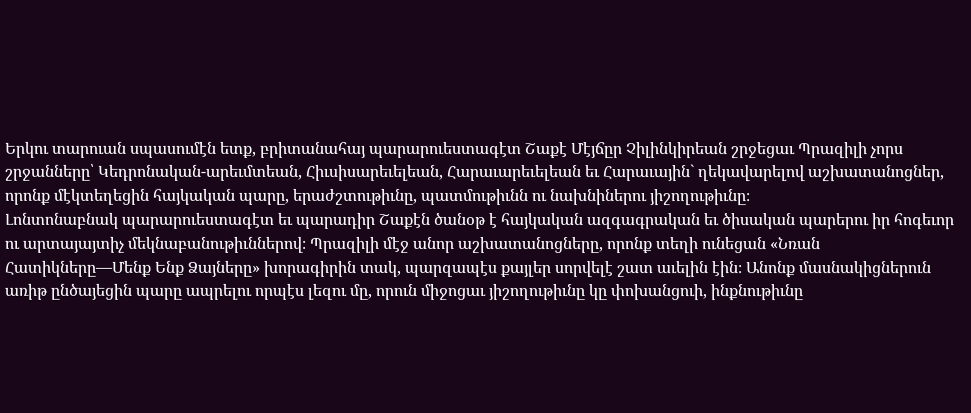Երկու տարուան սպասումէն ետք, բրիտանահայ պարարուեստագէտ Շաքէ Մէյճըր Չիլինկիրեան շրջեցաւ Պրազիլի չորս շրջանները՝ Կեդրոնական-արեւմտեան, Հիւսիսարեւելեան, Հարաւարեւելեան եւ Հարաւային` ղեկավարելով աշխատանոցներ, որոնք մէկտեղեցին հայկական պարը, երաժշտութիւնը, պատմութիւնն ու նախնիներու յիշողութիւնը։
Լոնտոնաբնակ պարարուեստագէտ եւ պարադիր Շաքէն ծանօթ է հայկական ազգագրական եւ ծիսական պարերու իր հոգեւոր ու արտայայտիչ մեկնաբանութիւններով։ Պրազիլի մէջ անոր աշխատանոցները, որոնք տեղի ունեցան «Նռան Հատիկները—Մենք Ենք Ձայները» խորագիրին տակ, պարզապէս քայլեր սորվելէ շատ աւելին էին։ Անոնք մասնակիցներուն առիթ ընծայեցին պարը ապրելու որպէս լեզու մը, որուն միջոցաւ յիշողութիւնը կը փոխանցուի, ինքնութիւնը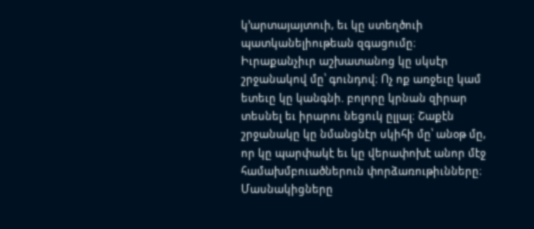կ’արտայայտուի, եւ կը ստեղծուի պատկանելիութեան զգացումը։
Իւրաքանչիւր աշխատանոց կը սկսէր շրջանակով մը՝ գունդով։ Ոչ ոք առջեւը կամ ետեւը կը կանգնի. բոլորը կրնան զիրար տեսնել եւ իրարու նեցուկ ըլլալ։ Շաքէն շրջանակը կը նմանցնէր սկիհի մը՝ անօթ մը, որ կը պարփակէ եւ կը վերափոխէ անոր մէջ համախմբուածներուն փորձառութիւնները։
Մասնակիցները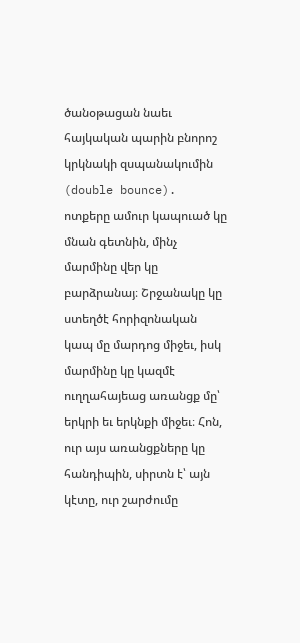ծանօթացան նաեւ հայկական պարին բնորոշ կրկնակի զսպանակումին (double bounce). ոտքերը ամուր կապուած կը մնան գետնին, մինչ մարմինը վեր կը բարձրանայ։ Շրջանակը կը ստեղծէ հորիզոնական կապ մը մարդոց միջեւ, իսկ մարմինը կը կազմէ ուղղահայեաց առանցք մը՝ երկրի եւ երկնքի միջեւ։ Հոն, ուր այս առանցքները կը հանդիպին, սիրտն է՝ այն կէտը, ուր շարժումը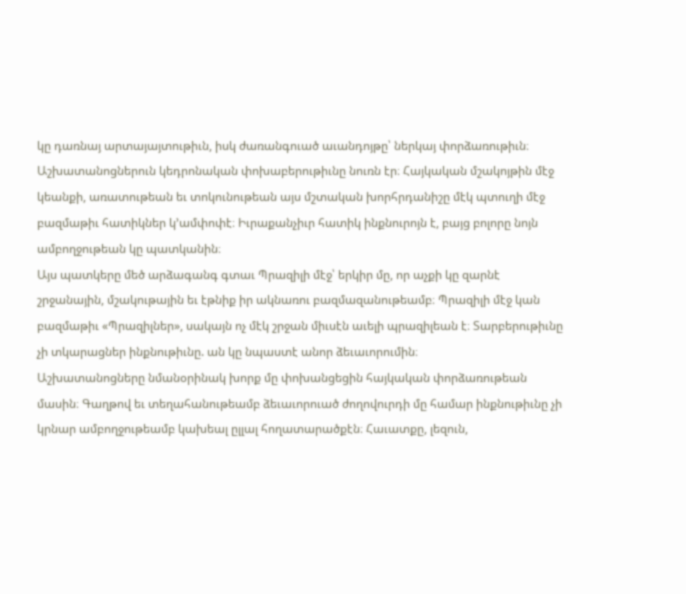կը դառնայ արտայայտութիւն, իսկ ժառանգուած աւանդոյթը՝ ներկայ փորձառութիւն։
Աշխատանոցներուն կեդրոնական փոխաբերութիւնը նուռն էր։ Հայկական մշակոյթին մէջ կեանքի, առատութեան եւ տոկունութեան այս մշտական խորհրդանիշը մէկ պտուղի մէջ բազմաթիւ հատիկներ կ՚ամփոփէ։ Իւրաքանչիւր հատիկ ինքնուրոյն է, բայց բոլորը նոյն ամբողջութեան կը պատկանին։
Այս պատկերը մեծ արձագանգ գտաւ Պրազիլի մէջ՝ երկիր մը, որ աչքի կը զարնէ շրջանային, մշակութային եւ էթնիք իր ակնառու բազմազանութեամբ։ Պրազիլի մէջ կան բազմաթիւ «Պրազիլներ», սակայն ոչ մէկ շրջան միւսէն աւելի պրազիլեան է։ Տարբերութիւնը չի տկարացներ ինքնութիւնը. ան կը նպաստէ անոր ձեւաւորումին։
Աշխատանոցները նմանօրինակ խորք մը փոխանցեցին հայկական փորձառութեան մասին։ Գաղթով եւ տեղահանութեամբ ձեւաւորուած ժողովուրդի մը համար ինքնութիւնը չի կրնար ամբողջութեամբ կախեալ ըլլալ հողատարածքէն։ Հաւատքը, լեզուն,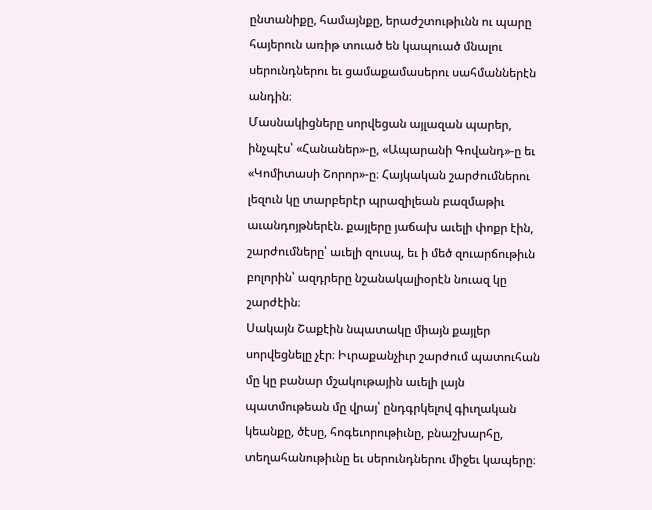ընտանիքը, համայնքը, երաժշտութիւնն ու պարը հայերուն առիթ տուած են կապուած մնալու սերունդներու եւ ցամաքամասերու սահմաններէն անդին։
Մասնակիցները սորվեցան այլազան պարեր, ինչպէս՝ «Հանաներ»-ը, «Ապարանի Գովանդ»-ը եւ «Կոմիտասի Շորոր»-ը։ Հայկական շարժումներու լեզուն կը տարբերէր պրազիլեան բազմաթիւ աւանդոյթներէն. քայլերը յաճախ աւելի փոքր էին, շարժումները՝ աւելի զուսպ, եւ ի մեծ զուարճութիւն բոլորին՝ ազդրերը նշանակալիօրէն նուազ կը շարժէին։
Սակայն Շաքէին նպատակը միայն քայլեր սորվեցնելը չէր։ Իւրաքանչիւր շարժում պատուհան մը կը բանար մշակութային աւելի լայն պատմութեան մը վրայ՝ ընդգրկելով գիւղական կեանքը, ծէսը, հոգեւորութիւնը, բնաշխարհը, տեղահանութիւնը եւ սերունդներու միջեւ կապերը։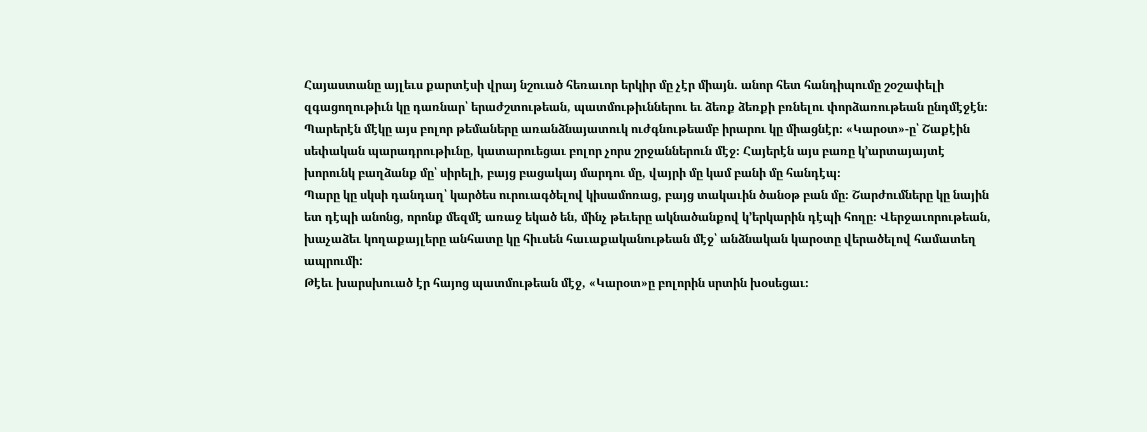Հայաստանը այլեւս քարտէսի վրայ նշուած հեռաւոր երկիր մը չէր միայն. անոր հետ հանդիպումը շօշափելի զգացողութիւն կը դառնար՝ երաժշտութեան, պատմութիւններու եւ ձեռք ձեռքի բռնելու փորձառութեան ընդմէջէն։
Պարերէն մէկը այս բոլոր թեմաները առանձնայատուկ ուժգնութեամբ իրարու կը միացնէր։ «Կարօտ»-ը՝ Շաքէին սեփական պարադրութիւնը, կատարուեցաւ բոլոր չորս շրջաններուն մէջ։ Հայերէն այս բառը կ՚արտայայտէ խորունկ բաղձանք մը՝ սիրելի, բայց բացակայ մարդու մը, վայրի մը կամ բանի մը հանդէպ։
Պարը կը սկսի դանդաղ՝ կարծես ուրուագծելով կիսամոռաց, բայց տակաւին ծանօթ բան մը։ Շարժումները կը նային ետ դէպի անոնց, որոնք մեզմէ առաջ եկած են, մինչ թեւերը ակնածանքով կ՚երկարին դէպի հողը։ Վերջաւորութեան, խաչաձեւ կողաքայլերը անհատը կը հիւսեն հաւաքականութեան մէջ՝ անձնական կարօտը վերածելով համատեղ ապրումի:
Թէեւ խարսխուած էր հայոց պատմութեան մէջ, «Կարօտ»ը բոլորին սրտին խօսեցաւ։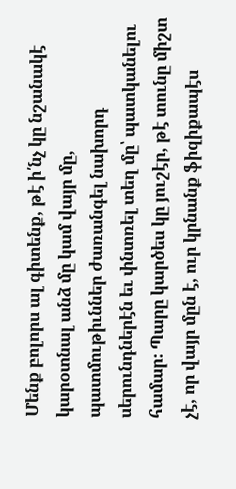Մենք բոլորս ալ գիտենք, թէ ի՛նչ կը նշանակէ կարօտնալ անձ մը կամ վայր մը, պատմութիւններ ժառանգել նախորդ սերունդներէն եւ փնտռել տեղ մը՝ պատկանելու համար։ Պարը կարծես կը յուշէր, թէ տունը միշտ չէ, որ վայր մըն է, ուր կրնանք ֆիզիքապէս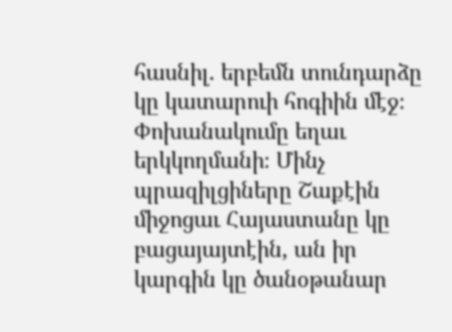հասնիլ. երբեմն տունդարձը կը կատարուի հոգիին մէջ։
Փոխանակումը եղաւ երկկողմանի։ Մինչ պրազիլցիները Շաքէին միջոցաւ Հայաստանը կը բացայայտէին, ան իր կարգին կը ծանօթանար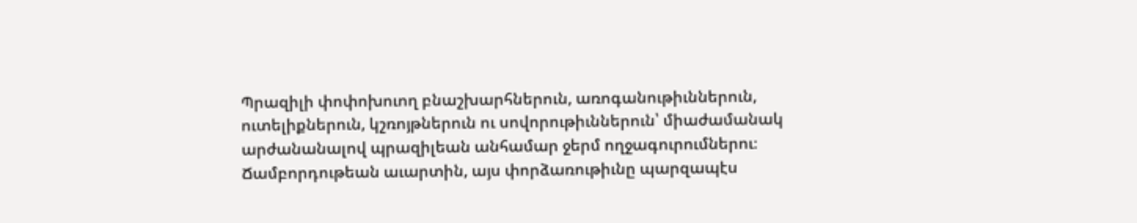Պրազիլի փոփոխուող բնաշխարհներուն, առոգանութիւններուն, ուտելիքներուն, կշռոյթներուն ու սովորութիւններուն՝ միաժամանակ արժանանալով պրազիլեան անհամար ջերմ ողջագուրումներու։
Ճամբորդութեան աւարտին, այս փորձառութիւնը պարզապէս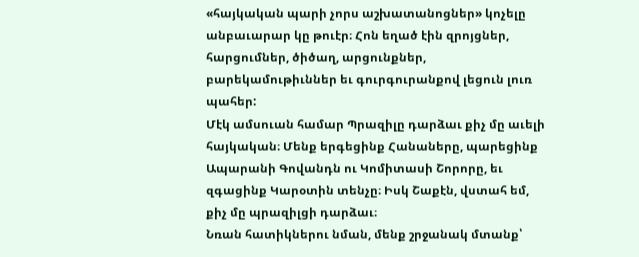«հայկական պարի չորս աշխատանոցներ» կոչելը անբաւարար կը թուէր։ Հոն եղած էին զրոյցներ, հարցումներ, ծիծաղ, արցունքներ, բարեկամութիւններ եւ գուրգուրանքով լեցուն լուռ պահեր:
Մէկ ամսուան համար Պրազիլը դարձաւ քիչ մը աւելի հայկական։ Մենք երգեցինք Հանաները, պարեցինք Ապարանի Գովանդն ու Կոմիտասի Շորորը, եւ զգացինք Կարօտին տենչը։ Իսկ Շաքէն, վստահ եմ, քիչ մը պրազիլցի դարձաւ։
Նռան հատիկներու նման, մենք շրջանակ մտանք՝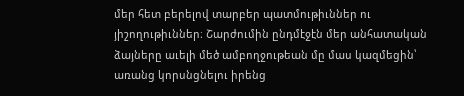մեր հետ բերելով տարբեր պատմութիւններ ու յիշողութիւններ։ Շարժումին ընդմէջէն մեր անհատական ձայները աւելի մեծ ամբողջութեան մը մաս կազմեցին՝ առանց կորսնցնելու իրենց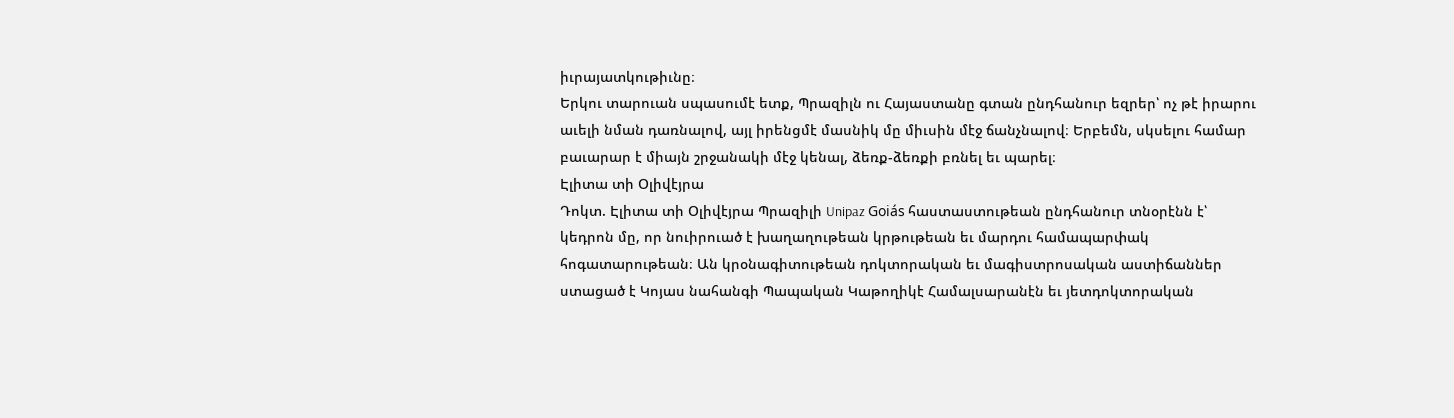իւրայատկութիւնը։
Երկու տարուան սպասումէ ետք, Պրազիլն ու Հայաստանը գտան ընդհանուր եզրեր՝ ոչ թէ իրարու աւելի նման դառնալով, այլ իրենցմէ մասնիկ մը միւսին մէջ ճանչնալով։ Երբեմն, սկսելու համար բաւարար է միայն շրջանակի մէջ կենալ, ձեռք-ձեռքի բռնել եւ պարել։
Էլիտա տի Օլիվէյրա
Դոկտ. Էլիտա տի Օլիվէյրա Պրազիլի Unipaz Goiás հաստաստութեան ընդհանուր տնօրէնն է՝ կեդրոն մը, որ նուիրուած է խաղաղութեան կրթութեան եւ մարդու համապարփակ հոգատարութեան։ Ան կրօնագիտութեան դոկտորական եւ մագիստրոսական աստիճաններ ստացած է Կոյաս նահանգի Պապական Կաթողիկէ Համալսարանէն եւ յետդոկտորական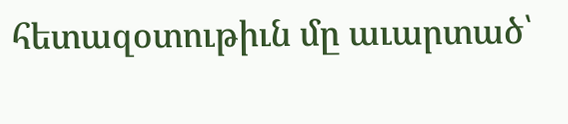հետազօտութիւն մը աւարտած՝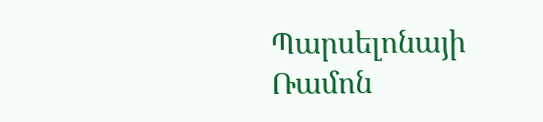Պարսելոնայի Ռամոն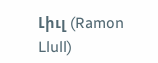Լիւլ (Ramon Llull)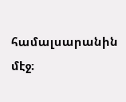համալսարանին մէջ։